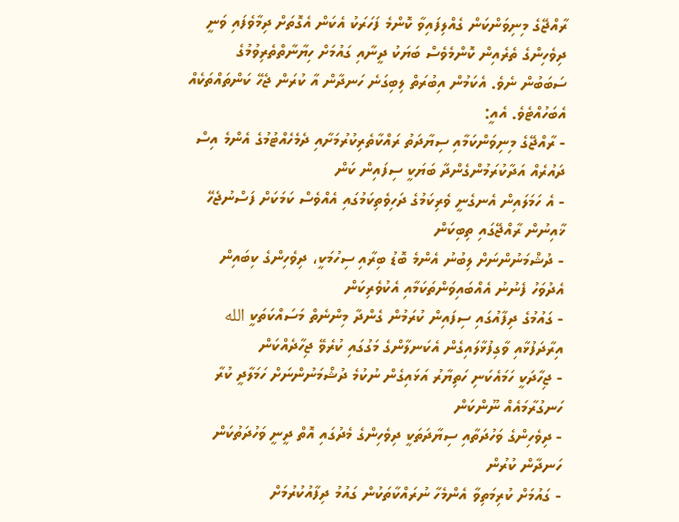ރާއްޖޭގެ މިނިވަންކަން ގެއްލިފައިވާ ކޮންމެ ފަހަރަކު އެކަން އެގޮތަށް ދިމާވެފައި ވަނީ ދިވެހިންގެ ތެރެއިން ކޮންމެވެސް ބަޔަކު ދީނާއި ގައުމަށް ހިޔާނާތްތެރިވުމުގެ ސަބަބުން ނެވެ. އެކަމުން އިބުރަތް ލިބިގަނެ ހަނދާން އާ ކުރަން ޖެހޭ ކަންތައްތަކެއް އެބަހުއްޓެވެ. އެއީ:
- ރާއްޖޭގެ މިނިވަންކަމާއި ސިޔާދަތު ރައްކާތެރިކުރުމަށާއި ދެމެހެއްޓުމުގެ އެންމެ އިސް ދައުރެއް އަދާކުރަމުންގެންދާ ބަޔަކީ ސިފައިން ކަން
- އެ ހަމަލައިން އެނގެނީ ވެރިކަމުގެ ދަހިވެތިކަމުގައި އެއްވެސް ކަމަކަށް ފަސްނުޖެހޭ ޚާއިނުން ރާއްޖޭގައި ތިބިކަން
- ދުޝްމަނުންނަށް ލިބުނު އެންމެ ބޮޑު ބިރާއި ސިހުމަކީ، ދިވެހިންގެ ކިބައިން އެދުވަހު ފެނުނު އެއްބައިވަންތަކަމާއި އެކުވެރިކަން
- ގައުމުގެ ދިފާއުގައި ސިފައިން ކުރަމުން ގެންދާ މިންނެތް މަސައްކަތަކީ الله އިރާދަފުޅާއި ވާގިފުޅާލައިގެން އެކަނލާންގެ މަގުގައި ކުރެވޭ ޖިހާދެއްކަން
- ޖިހާދަކީ ހަމައެކަނި ހަތިޔާރު އަޅައިގެން ނުކުމެ ދުޝްމަނުންނަށް ހަމަލާދީ ކުރާ ހަނގުރާމައެއް ނޫންކަން
- ދިވެހިންގެ ވަހުދަތާއި ސިޔާދަތަކީ ދިވެހިންގެ މެދުގައި އޮތް ދީނީ ވަހުދަތުކަން ހަނދާން ކުރުން
- ގައުމަށް ކުރިމަތިވާ އެންމެހާ ނުރައްކާތަކުން ގައުމު ދިފާއުކުރުމަށް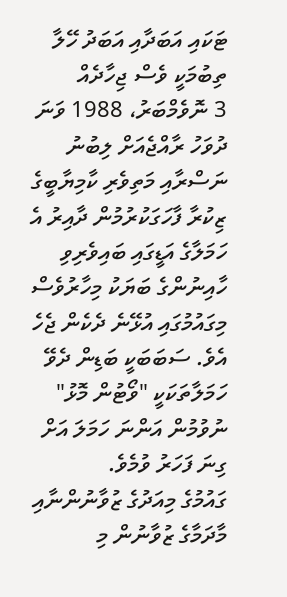ޓަކައި އަބަދާއި އަބަދު ހޭލާ ތިބުމަކީ ވެސް ޖިހާދެއް
3 ނޮވެމްބަރު، 1988 ވަނަ ދުވަހު ރާއްޖެއަށް ލިބުނު ނަސްރާއި މަތިވެރި ކާމިޔާބީގެ ޒިކުރާ ފާހަގަކުރުމުން ދާއިރު އެ ހަމަލާގެ އަޑީގައި ބައިވެރިވި ހާއިނުންގެ ބަޔަކު މިހާރުވެސް މިގައުމުގައި އުޅޭނެ ދެކެން ޖެހެ އެވެ. ސަބަބަކީ ބަޑިން ދެވޭ ހަމަލާތަކަކީ "ވޯޓުން މޮޅު" ނުވުމުން އަންނަ ހަމަލަ އަށް ގިނަ ފަހަރު ވުމެވެ.
ގައުމުގެ މިއަދުގެ ޒުވާނުންނާއި މާދަމާގެ ޒުވާނުން މި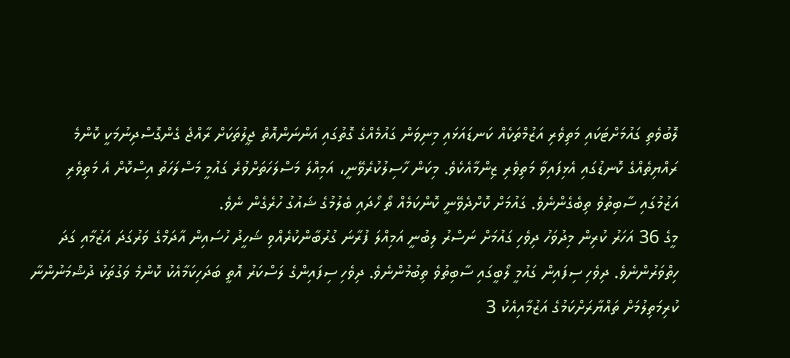ލޮބުވެތި ގައުމަށްޓަކައި މަތިވެރި އަޒުމްތަކެއް ކަނޑައަޅައި މިނިވަން ގައުމެއްގެ ގޮތުގައި އަންނަންއޮތް ޖީލުތަކަށް ރާއްޖެ ގެންގޮސްދިނުމަކީ ކޮންމެ ރައްޔިތެއްގެ ކޮނޑުގައި އެޅިފައިވާ މަތިވެރި ޒިންމާއެކެވެ. މިކަން ހާސިލުކުރެވޭނީ، އަމިއްލަ މަސްލަހަތަށްވުރެ ގައުމީ މަސްލަހަތު އިސްކޮށް އެ މަތިވެރި އަޒުމުގައި ސާބިތުވެ ތިބެގެންނެވެ. ގައުމަށް ކޮށްދެވޭނީ ކޮންކަމެއް ތޯ ހޯދައި ބެލުމުގެ ޝައުގު ހުރެގެން ނެވެ.
މީގެ 36 އަހަރު ކުރިން މިދުވަހު ދިވެހި ގައުމަށް ނަސްރު ލިބުނީ އަމިއްލަ ފުރާނަ ގުރުބާންކުރެއްވި ޝަހީދު ހުސައިން އާދަމްގެ ވަރުގަދަ އަޒުމާއި ގަދަ ހިތްވަރުންނެވެ. ދިވެހި ސިފައިން ގައުމީ ލޯބީގައި ސާބިތުވެ ތިބުމުންނެވެ. ދިވެހި ސިފައިންގެ ލަސްކަރު އޮތީ ބަދަހިކަމާއެކު ކޮންމެ ވަގުތަކު ދުޝްމަނުންނާ ކުރިމަތިލުމަށް ތައްޔާރަށްކަމުގެ އަޒުމާއިއެކު 3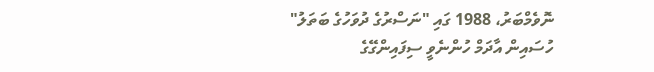ނޮވެމްބަރު، 1988 ގައި "ނަސްރުގެ ދުވަހުގެ ބަތަލު" ހުސައިން އާދަމް ހުންނެވީ ސިފައިންގޭގެ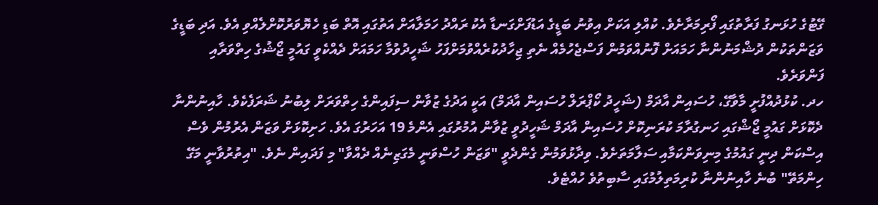ގޭޓުގެ ހުޅަނގު ފަރާތުގައި ފޯރިމަރާށެވެ. ކުއްލި އަކަށް އިވުނު ބަޑީގެ އަޑުފަށްގަނޑާ އެކު ރައްދު ހަމަލާއަށް އަތުގައި އޮތް ބަޑި ހެޔޮވަރުކޮށްލެއްވި އެވެ. އަދި ބަޑީގެ ވަޒަންތަކުން ދުޝްމަނުންނާ ހަމައަށް ފޮނުއްވަމުން ފަސްޖެހުމެއް ނެތި ޖިހާދުކުރެއްވުމަށްފަހު ޝަހީދުވުމާ ހަމައަށް ދެއްކެވީ ގައުމީ ޖޯޝުގެ ހިތްވަރާއި ފަންވަރެވެ.
ހދ. ކުޅުދުއްފުށީ މާވާގޭ، ހުސައިން އާދަމް (ޝަހީދު ކޯޕްރަލް ހުސައިން އާދަމް) އަކީ އަދުގެ ޒުވާން ސިފައިންގެ ހިތްވަރަށް ލިބުނު ޝަރަފެކެވެ. ހާއިނުންނާ ދެކޮޅަށް ގައުމީ ޖޯޝްގައި ހަނގުރާމަ ކުރަނިކޮށް ހުސައިން އާދަމް ޝަހީދުވީ ޒުވާން އުމުރުގައި އެންމެ 19 އަހަރުގަ އެވެ. ހަށިކޮޅަށް ވަޒަން އެރުމުން ވެސް އިސްކަން ދިނީ ގައުމުގެ މިނިވަންކަމާއި ސަލާމަތަށެވެ. ވިދާޅުވަމުން ގެންދެވީ "ވަޒަން ހުސްވަނީ މެގަޒިނެއް ދެއްވާ" މި ފަދައިން ނެވެ. "އިތުރުވާނީ މަގޭ ހިންމަތޭ" ބުނެ ހާއިނުންނާ ކުރިމަތިލުމުގައި ސާބިތުވެ ހުއްޓެވެ.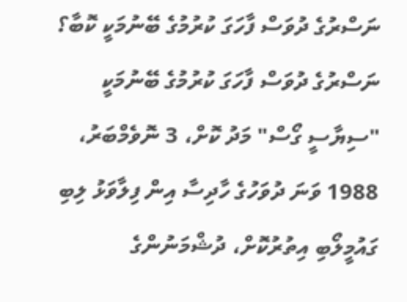ނަސްރުގެ ދުވަސް ފާހަގަ ކުރުމުގެ ބޭނުމަކީ ކޮބާ؟
ނަސްރުގެ ދުވަސް ފާހަގަ ކުރުމުގެ ބޭނުމަކީ "ސިޔާސީ ގޯސް" މަދު ކޮށް، 3 ނޮވެމްބަރު، 1988 ވަނަ ދުވަހުގެ ހާދިސާ އިން ފިލާވަޅު ލިބި ގައުމީލޯބި އިތުރުކޮށް، ދުޝްމަނުންގެ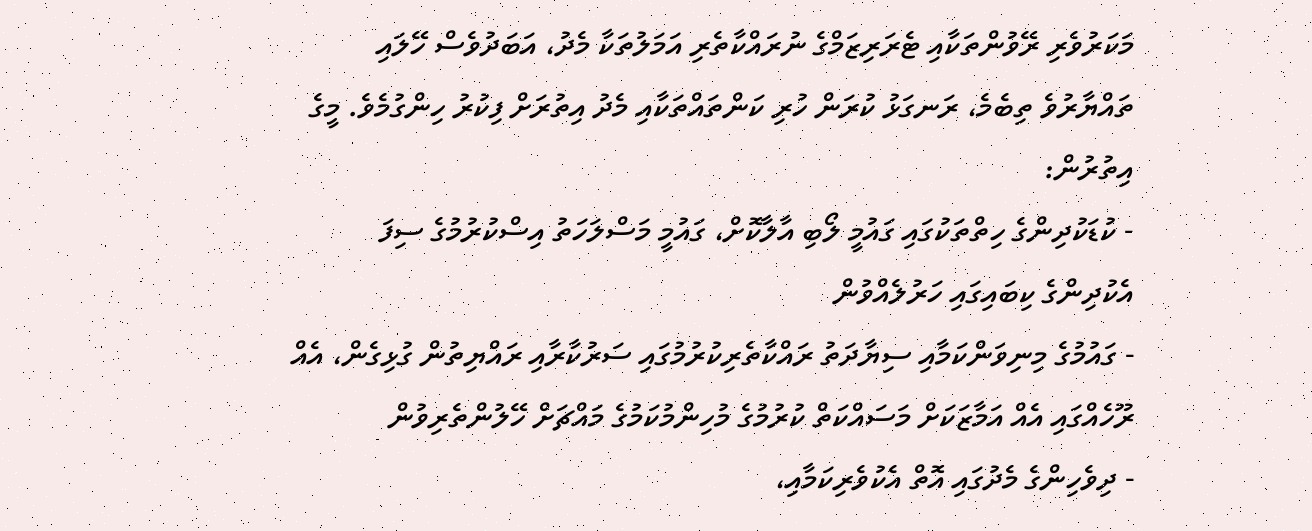މަކަރުވެރި ރޭވުންތަކާއި ޓެރަރިޒަމްގެ ނުރައްކާތެރި އަމަލުތަކާ މެދު، އަބަދުވެސް ހޭލައި ތައްޔާރުވެ ތިބެމެ، ރަނގަޅު ކުރަން ހުރި ކަންތައްތަކާއި މެދު އިތުރަށް ފިކުރު ހިންގުމެވެ. މީގެ އިތުރުން:
- ކުޑަކުދިންގެ ހިތްތަކުގައި ގައުމީ ލޯބި އާލާކޮށް، ގައުމީ މަސްލަހަތު އިސްކުރުމުގެ ސިފަ އެކުދިންގެ ކިބައިގައި ހަރުލެއްވުން
- ގައުމުގެ މިނިވަންކަމާއި ސިޔާދަތު ރައްކާތެރިކުރުމުގައި ސަރުކާރާއި ރައްޔިތުން ގުޅިގެން، އެއް ރޫހެއްގައި އެއް އަމާޒަކަށް މަސައްކަތް ކުރުމުގެ މުހިންމުކަމުގެ މައްޗަށް ހޭލުންތެރިވުން
- ދިވެހިންގެ މެދުގައި އޮތް އެކުވެރިކަމާއި،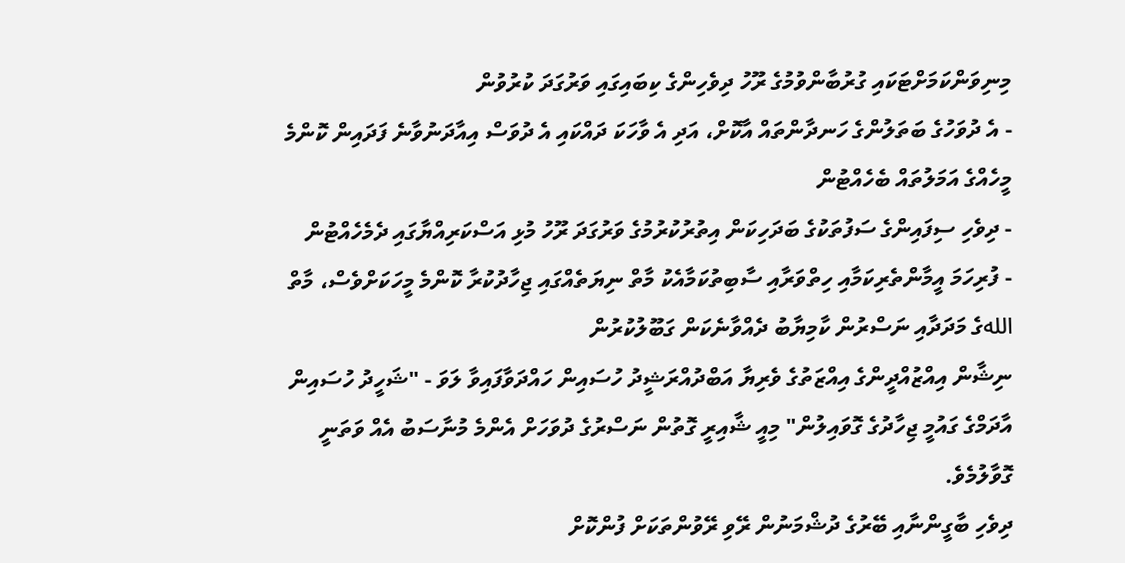މިނިވަންކަމަށްޓަކައި ގުރުބާންވުމުގެ ރޫހު ދިވެހިންގެ ކިބައިގައި ވަރުގަދަ ކުރުވުން
- އެ ދުވަހުގެ ބަތަލުންގެ ހަނދާންތައް އާކޮށް، އަދި އެ ވާހަކަ ދައްކައި އެ ދުވަސް އިއާދަނުވާނެ ފަދައިން ކޮންމެ މީހެއްގެ އަމަލުތައް ބެހެއްޓުން
- ދިވެހި ސިފައިންގެ ސަފުތަކުގެ ބަދަހިކަން އިތުރުކުރުމުގެ ވަރުގަދަ ރޫހު މުޅި އަސްކަރިއްޔާގައި ދެމެހެއްޓުން
- ފުރިހަމަ އީމާންތެރިކަމާއި ހިތްވަރާއި ސާބިތުކަމާއެކު މާތް ނިޔަތެއްގައި ޖިހާދުކުރާ ކޮންމެ މީހަކަށްވެސް، މާތް اللهގެ މަދަދާއި ނަސްރުން ކާމިޔާބު ދެއްވާނެކަން ގަބޫލުކުރުން
ނިޝާން އިއްޒުއްދީންގެ އިއްޒަތުގެ ވެރިޔާ އަބްދުއްރަޝީދު ހުސައިން ހައްދަވާފައިވާ ލަވަ - "ޝަހީދު ހުސައިން އާދަމްގެ ގައުމީ ޖިހާދުގެ ގޮވައިލުން" މިއީ ޝާއިރީ ގޮތުން ނަސްރުގެ ދުވަހަށް އެންމެ މުނާސަބު އެއް ވަތަނީ ގޮވާލުމެވެ.
ދިވެހި ބާގީންނާއި ބޭރުގެ ދުޝްމަނުން ރޭވި ރޭވުންތަކަށް ފުންކޮށް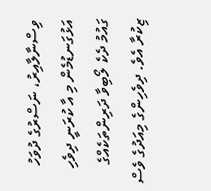ވިސްނާލާއިރު، ނަސްރުގެ ދުވަހު އަޅުގަނޑުމެން މި އާ ކުރަނީ ދިވެހި ގައުމު ދެކެ ލޯބިވާ ދަރިންތަކެއްގެ ޒިކުރާ އެވެ. ދިވެހިންގެ މިއަދުގެ ވެސް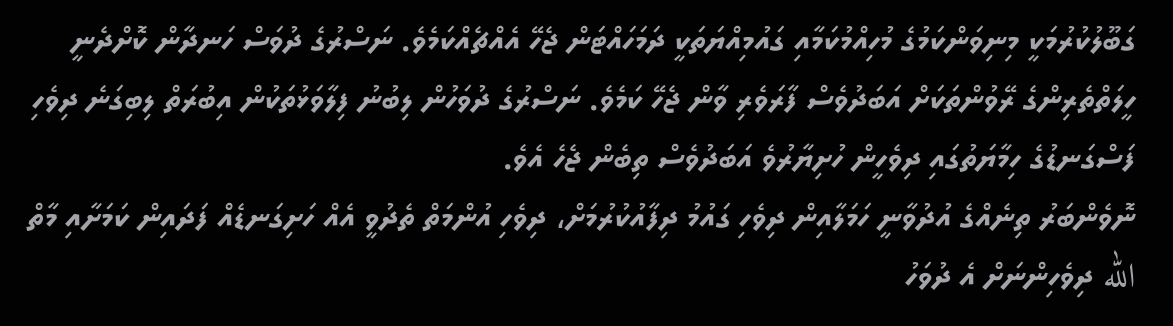ގަބޫލުކުރުމަކީ މިނިވަންކަމުގެ މުހިއްމުކަމާއި ގައުމިއްޔަތަކީ ދަމަހައްޓަން ޖެހޭ އެއްޗެއްކަމެވެ. ނަސްރުގެ ދުވަސް ހަނދާން ކޮށްދެނީ ހީލަތްތެރިންގެ ރޭވުންތަކަށް އަބަދުވެސް ފާރަވެރި ވާން ޖެހޭ ކަމެވެ. ނަސްރުގެ ދުވަހުން ލިބުނު ފިލާވަޅުތަކުން އިބުރަތް ލިބިގަނެ ދިވެހި ފަސްގަނޑުގެ ހިމާޔަތުގައި ދިވެހީން ހުށިޔާރުވެ އަބަދުވެސް ތިބެން ޖެހެ އެވެ.
ނޮވެންބަރު ތިނެއްގެ އުދުވާނީ ހަމަލާއިން ދިވެހި ގައުމު ދިފާއުކުރުމަށް، ދިވެހި އުންމަތް ތެދުވީ އެއް ހަށިގަނޑެއް ފަދައިން ކަމަށާއި މާތް الله ދިވެހިންނަށް އެ ދުވަހު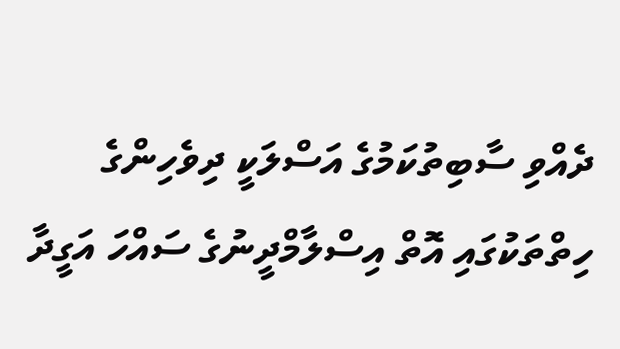ދެއްވި ސާބިތުކަމުގެ އަސްލަކީ ދިވެހިންގެ ހިތްތަކުގައި އޮތް އިސްލާމްދީނުގެ ސައްހަ އަގީދާ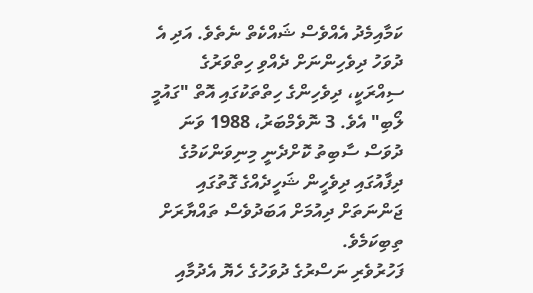ކަމާއިމެދު އެއްވެސް ޝައްކެތް ނެތެވެ. އަދި އެ ދުވަހު ދިވެހިންނަށް ދެއްވި ހިތްވަރުގެ ސިއްރަކީ، ދިވެހިންގެ ހިތްތަކުގައި އޮތް "ގައުމީ ލޯބި" އެވެ. 3 ނޮވެމްބަރު، 1988 ވަނަ ދުވަސް ސާބިތު ކޮށްދެނީ މިނިވަންކަމުގެ ދިފާއުގައި ދިވެހީން ޝަހީދެއްގެ ގޮތުގައި ޖަންނަތަށް ދިއުމަށް އަބަދުވެސް ތައްޔާރަށް ތިބިކަމެވެ.
ފަހުރުވެރި ނަސްރުގެ ދުވަހުގެ ހެޔޮ އެދުމާއި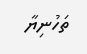ތަހުނިޔާ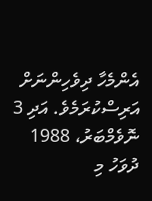އެންމެހާ ދިވެހިންނަށް އަރިސްކުރަމެވެ. އަދި 3 ނޮވެމްބަރު، 1988 ދުވަހު މި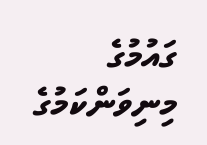ގައުމުގެ މިނިވަންކަމުގެ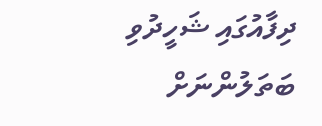ދިފާއުގައި ޝަހީދުވި ބަތަލުންނަށް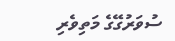ސުވަރުގޭގެ މަތިވެރި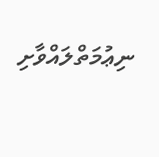ނިޢުމަތްލައްވާށި